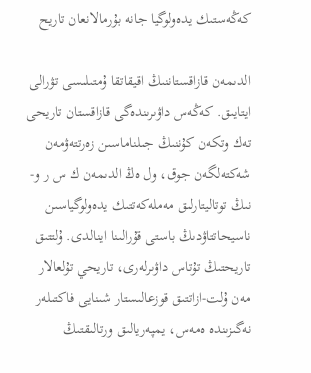كەڭەستىك يدەولوگيا جانە بۇرمالانعان تاريح

الدىمەن قازاقستاننىڭ اقيقاتقا ۇمتىلىسى تۋرالى ايتايىق. كەڭەس داۋىرىندەگى قازاقستان تاريحى تەك وتكەن كۇننىڭ جىلناماسىن زەرتتەۋمەن شەكتەلگەن جوق، ول ەڭ الدىمەن ك س ر و-نىڭ توتاليتارلىق مەملەكەتتىك يدەولوگياسىن ناسيحاتتاۋدىڭ باستى قۇرالىنا اينالدى. ۇلتتىق تاريحتىڭ تۇتاس داۋىرلەرى، تاريحي تۇلعالار مەن ۇلت-ازاتتىق قوزعالىستار شىنايى فاكتىلەر نەگىزىندە ەمەس، يمپەريالىق ورتالىقتىڭ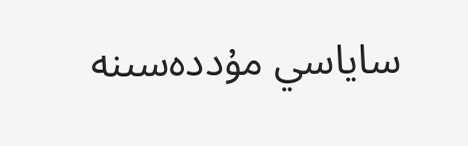ساياسي مۇددەسىنە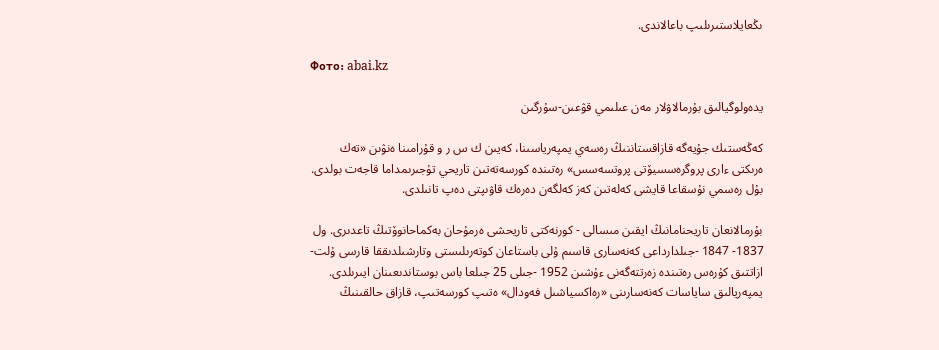ىڭعايلاستىرىلىپ باعالاندى.

Фото: abai.kz

يدەولوگيالىق بۇرمالاۋلار مەن عىلىمي قۋعىن-سۇرگىن

كەڭەستىك جۇيەگە قازاقستاننىڭ رەسەي يمپەرياسىنا، كەيىن ك س ر و قۇرامىنا ەنۋىن «تەك ەرىكتى ءارى پروگرەسسيۆتى پروتسەسس» رەتىندە كورسەتەتىن تاريحي تۇجىرىمداما قاجەت بولدى. بۇل رەسمي نۇسقاعا قايشى كەلەتىن كەز كەلگەن دەرەك قاۋىپتى دەپ تانىلدى.

بۇرمالانعان تاريحنامانىڭ ايقىن مىسالى - كورنەكتى تاريحشى ەرمۇحان بەكماحانوۆتىڭ تاعدىرى. ول 1837- 1847 -جىلدارداعى كەنەسارى قاسىم ۇلى باستاعان كوتەرىلىستى وتارشىلدىققا قارسى ۇلت- ازاتتىق كۇرەس رەتىندە زەرتتەگەنى ءۇشىن 1952 -جىلى 25 جىلعا باس بوستاندىعىنان ايىرىلدى. يمپەريالىق ساياسات كەنەسارىنى «رەاكسياشىل فەودال» ەتىپ كورسەتىپ، قازاق حالقىنىڭ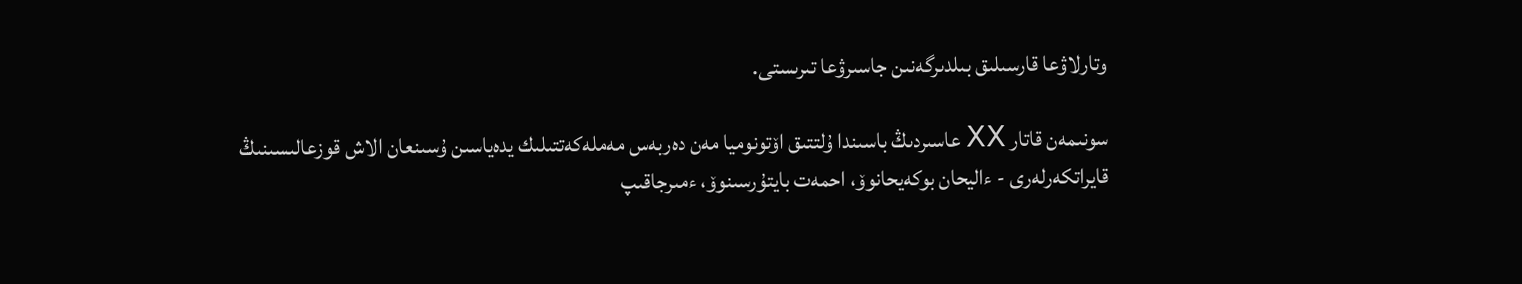وتارلاۋعا قارسىلىق بىلدىرگەنىن جاسىرۋعا تىرىستى.

سونىمەن قاتار ⅩⅩ عاسىردىڭ باسىندا ۇلتتىق اۆتونوميا مەن دەربەس مەملەكەتتىلىك يدەياسىن ۇسىنعان الاش قوزعالىسىنىڭ قايراتكەرلەرى - ءاليحان بوكەيحانوۆ، احمەت بايتۇرسىنوۆ، ءمىرجاقىپ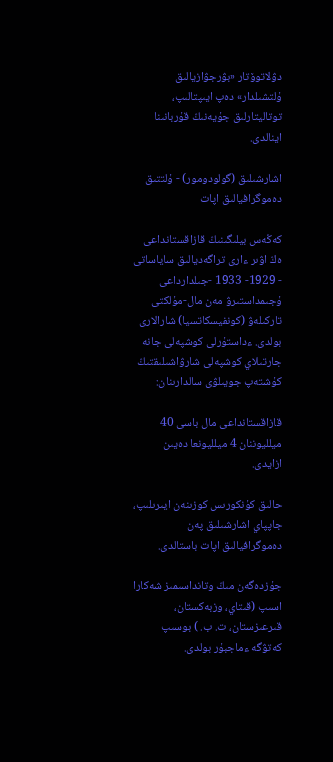دۋلاتوۆتار «بۋرجۋازيالىق ۇلتشىلدار» دەپ ايىپتالىپ، توتاليتارلىق جۇيەنىڭ قۇربانىنا اينالدى.

اشارشىلىق (گولودومور) - ۇلتتىق دەموگرافيالىق اپات

كەڭەس بيلىگىنىڭ قازاقستانداعى ەڭ اۋىر ءارى تراگەديالىق ساياساتى - 1929- 1933 -جىلدارداعى ۇجىمداستىرۋ مەن مال-مۇلكتى تاركىلەۋ (كونفيسكاتسيا) شارالارى بولدى. ءداستۇرلى كوشپەلى جانە جارتىلاي كوشپەلى شارۋاشىلىقتىڭ كۇشتەپ جويىلۋى سالدارىنان:

قازاقستانداعى مال باسى 40 ميلليوننان 4 ميلليونعا دەيىن ازايدى.

حالىق كۇنكورىس كوزىنەن ايىرىلىپ، جاپپاي اشارشىلىق پەن دەموگرافيالىق اپات باستالدى.

جۇزدەگەن مىڭ وتانداسىمىز شەكارا اسىپ (قىتاي، وزبەكستان، قىرعىزستان، ت. ب. ) بوسىپ كەتۋگە ءماجبۇر بولدى.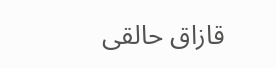قازاق حالقى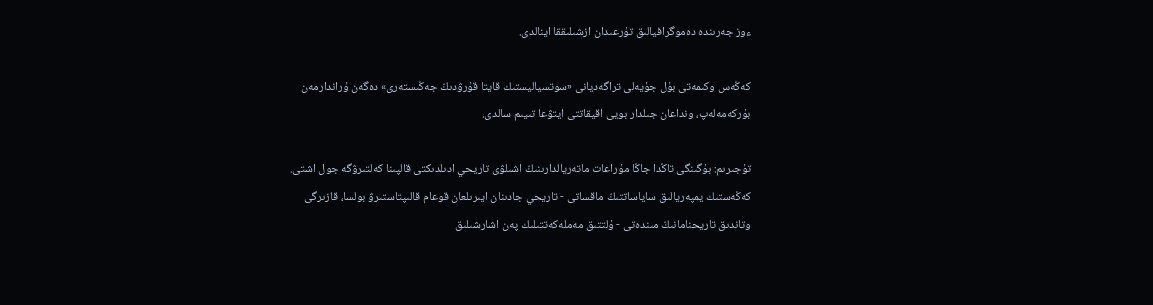ءوز جەرىندە دەموگرافيالىق تۇرعىدان ازشىلىققا اينالدى.

كەڭەس وكىمەتى بۇل جۇيەلى تراگەديانى «سوتسياليستىك قايتا قۇرۋدىڭ جەڭىستەرى» دەگەن ۇراندارمەن بۇركەمەلەپ، ونداعان جىلدار بويى اقيقاتتى ايتۋعا تىيىم سالدى.

تۇجىرىم: بۇگىنگى تاڭدا جاڭا مۇراعات ماتەريالدارىنىڭ اشىلۋى تاريحي ادىلدىكتى قالپىنا كەلتىرۋگە جول اشتى. كەڭەستىك يمپەريالىق ساياساتتىڭ ماقساتى - تاريحي جادىنان ايىرىلعان قوعام قالىپتاستىرۋ بولسا، قازىرگى وتاندىق تاريحنامانىڭ مىندەتى - ۇلتتىق مەملەكەتتىلىك پەن اشارشىلىق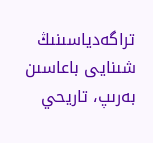تراگەدياسىنىڭ شىنايى باعاسىن بەرىپ، تاريحي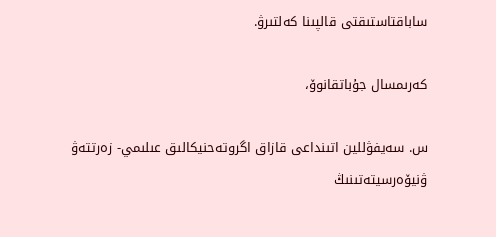ساباقتاستىقتى قالپىنا كەلتىرۋ.

كەرىمسال جۇباتقانوۆ،

س. سەيفۋللين اتىنداعى قازاق اگروتەحنيكالىق عىلىمي- زەرتتەۋ ۋنيۆەرسيتەتىنىڭ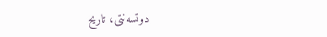دوتسەنتى، تاريح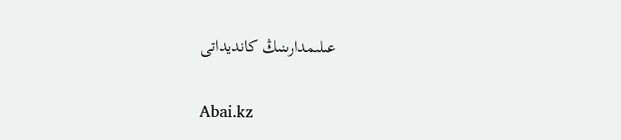عىلىمدارىنىڭ كانديداتى

Abai.kz